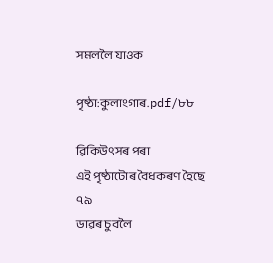সমললৈ যাওক

পৃষ্ঠা:কুলাংগাৰ.pdf/৮৮

ৱিকিউৎসৰ পৰা
এই পৃষ্ঠাটোৰ বৈধকৰণ হৈছে
৭৯
ডাৱৰ চুবলৈ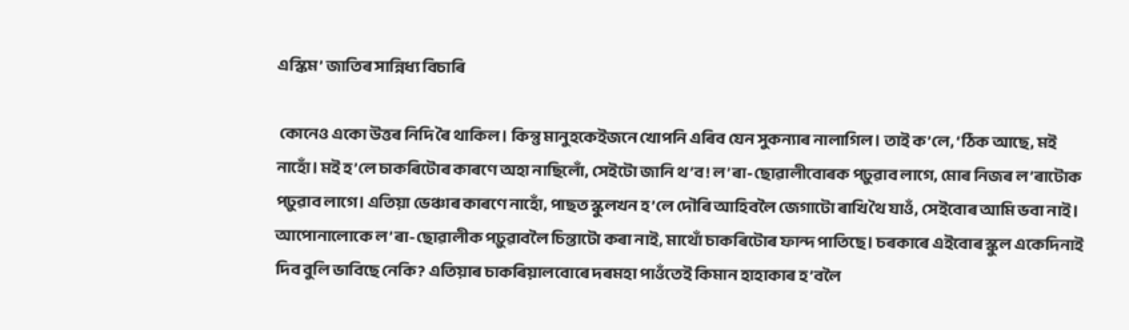এস্কিম’ জাতিৰ সান্নিধ্য বিচাৰি

 কোনেও একো উত্তৰ নিদি ৰৈ থাকিল। কিন্তু মানুহকেইজনে খোপনি এৰিব যেন সুকন্যাৰ নালাগিল। তাই ক’লে, ‘ঠিক আছে, মই নাহোঁ। মই হ’লে চাকৰিটোৰ কাৰণে অহা নাছিলোঁ, সেইটো জানি থ’ব! ল’ৰা-ছোৱালীবোৰক পঢ়ুৱাব লাগে, মোৰ নিজৰ ল’ৰাটোক পঢ়ুৱাব লাগে। এতিয়া ভেঞ্চাৰ কাৰণে নাহোঁ, পাছত স্কুলখন হ’লে দৌৰি আহিবলৈ জেগাটো ৰাখি থৈ যাওঁ, সেইবোৰ আমি ভবা নাই। আপোনালোকে ল’ৰা-ছোৱালীক পঢ়ুৱাবলৈ চিন্তাটো কৰা নাই, মাথোঁ চাকৰিটোৰ ফান্দ পাতিছে। চৰকাৰে এইবোৰ স্কুল একেদিনাই দিব বুলি ভাবিছে নেকি? এতিয়াৰ চাকৰিয়ালবোৰে দৰমহা পাওঁতেই কিমান হাহাকাৰ হ’বলৈ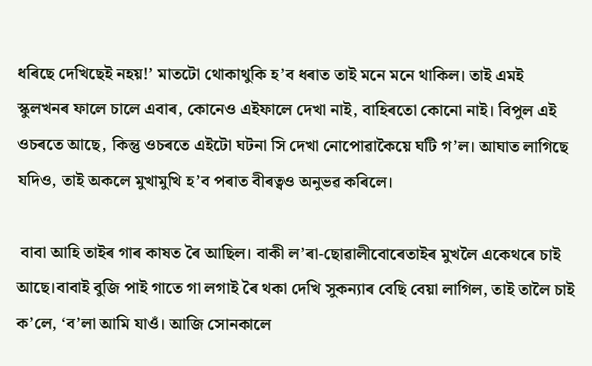ধৰিছে দেখিছেই নহয়!’ মাতটো থোকাথুকি হ’ব ধৰাত তাই মনে মনে থাকিল। তাই এমই স্কুলখনৰ ফালে চালে এবাৰ, কোনেও এইফালে দেখা নাই, বাহিৰতো কোনো নাই। বিপুল এই ওচৰতে আছে, কিন্তু ওচৰতে এইটো ঘটনা সি দেখা নোপোৱাকৈয়ে ঘটি গ’ল। আঘাত লাগিছে যদিও, তাই অকলে মুখামুখি হ’ব পৰাত বীৰত্বও অনুভৱ কৰিলে।

 বাবা আহি তাইৰ গাৰ কাষত ৰৈ আছিল। বাকী ল’ৰা-ছোৱালীবোৰেতাইৰ মুখলৈ একেথৰে চাই আছে।বাবাই বুজি পাই গাতে গা লগাই ৰৈ থকা দেখি সুকন্যাৰ বেছি বেয়া লাগিল, তাই তালৈ চাই ক’লে, ‘ব’লা আমি যাওঁ। আজি সোনকালে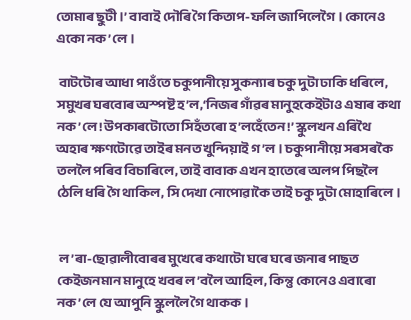তোমাৰ ছুটী।’ বাবাই দৌৰি গৈ কিতাপ-ফলি জাপিলেগৈ। কোনেও একো নক’লে।

 বাটটোৰ আধা পাওঁতে চকুপানীয়ে সুকন্যাৰ চকু দুটা ঢাকি ধৰিলে, সমুখৰ ঘৰবোৰ অস্পষ্ট হ’ল,‘নিজৰ গাঁৱৰ মানুহকেইটাও এষাৰ কথা নক’লে! উপকাৰটোতো সিহঁতৰো হ’লহেঁতেন!’ স্কুলখন এৰিথৈ অহাৰ ক্ষণটোৱে তাইৰ মনত খুন্দিয়াই গ’ল। চকুপানীয়ে সৰসৰকৈ তললৈ পৰিব বিচাৰিলে, তাই বাবাক এখন হাতেৰে অলপ পিছলৈ ঠেলি ধৰি গৈ থাকিল, সি দেখা নোপোৱাকৈ তাই চকু দুটা মোহাৰিলে।


 ল’ৰা-ছোৱালীবোৰৰ মুখেৰে কথাটো ঘৰে ঘৰে জনাৰ পাছত কেইজনমান মানুহে খবৰ ল’বলৈ আহিল, কিন্তু কোনেও এবাৰো নক’লে যে আপুনি স্কুললৈ গৈ থাকক।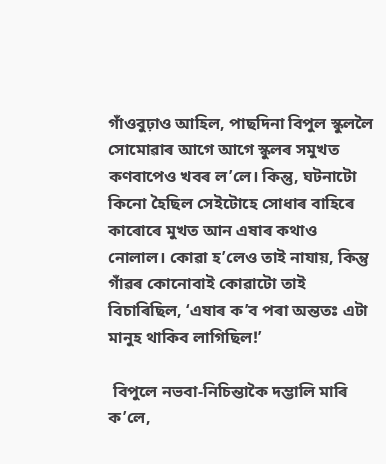গাঁওবুঢ়াও আহিল, পাছদিনা বিপুল স্কুললৈ সোমোৱাৰ আগে আগে স্কুলৰ সমুখত কণবাপেও খবৰ ল’লে। কিন্তু, ঘটনাটো কিনো হৈছিল সেইটোহে সোধাৰ বাহিৰে কাৰোৰে মুখত আন এষাৰ কথাও নোলাল। কোৱা হ’লেও তাই নাযায়, কিন্তু গাঁৱৰ কোনোবাই কোৱাটো তাই বিচাৰিছিল, ‘এষাৰ ক’ব পৰা অন্ততঃ এটা মানুহ থাকিব লাগিছিল!’

 বিপুলে নভবা-নিচিন্তাকৈ দম্ভালি মাৰি ক’লে,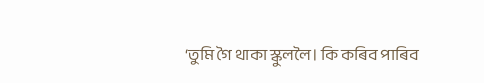‘তুমি গৈ থাকা স্কুললৈ। কি কৰিব পাৰিব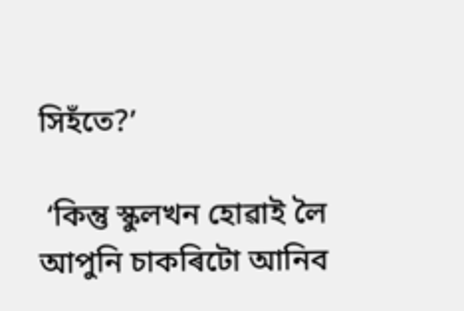সিহঁতে?’

 ‘কিন্তু স্কুলখন হোৱাই লৈ আপুনি চাকৰিটো আনিব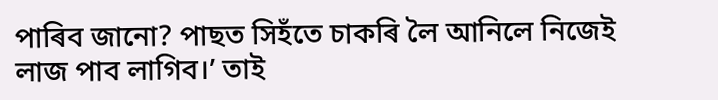পাৰিব জানো? পাছত সিহঁতে চাকৰি লৈ আনিলে নিজেই লাজ পাব লাগিব।’ তাই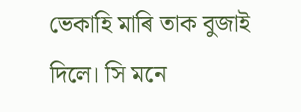ভেকাহি মাৰি তাক বুজাই দিলে। সি মনে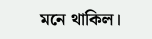মনে থাকিল।